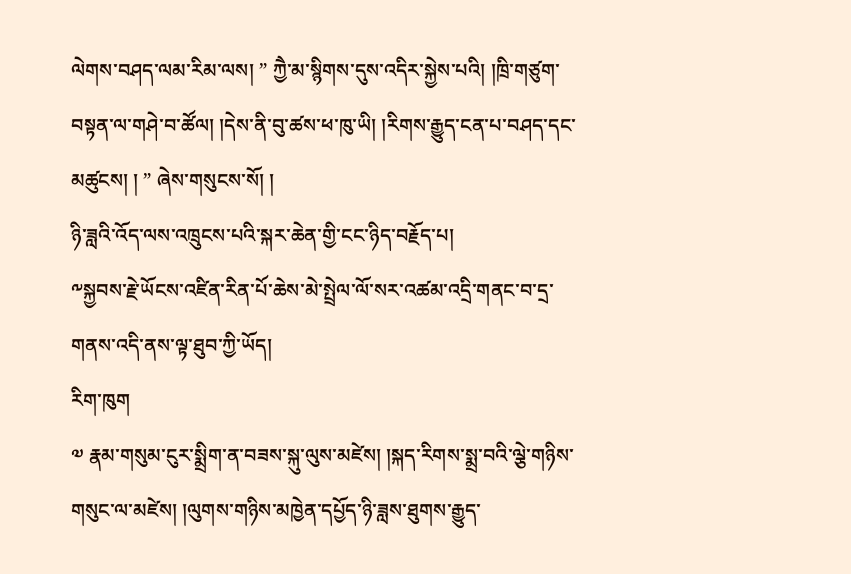ལེགས་བཤད་ལམ་རིམ་ལས། ” ཀྱཻ་མ་སྙིགས་དུས་འདིར་སྐྱེས་པའི། །ཁྲི་གཙུག་བསྟན་ལ་གཤེ་བ་ཚོལ། །དེས་ནི་བུ་ཚས་ཕ་ཁུ་ཡི། །རིགས་རྒྱུད་ངན་པ་བཤད་དང་མཚུངས། ། ” ཞེས་གསུངས་སོ། །
ཉི་ཟླའི་འོད་ལས་འཁྲུངས་པའི་སྐར་ཆེན་གྱི་ངང་ཉིད་བརྗོད་པ།
༸སྐྱབས་རྗེ་ཡོངས་འཛིན་རིན་པོ་ཆེས་མེ་སྤྲེལ་ལོ་སར་འཚམ་འདྲི་གནང་བ་དྲ་གནས་འདི་ནས་ལྟ་ཐུབ་ཀྱི་ཡོད།
རིག་ཁུག
༧ རྣམ་གསུམ་ངུར་སྨྲིག་ན་བཟས་སྐུ་ལུས་མཛེས། །སྐད་རིགས་སྨྲ་བའི་ལྕེ་གཉིས་གསུང་ལ་མཛེས། །ལུགས་གཉིས་མཁྱེན་དཔྱོད་ཉི་ཟླས་ཐུགས་རྒྱུད་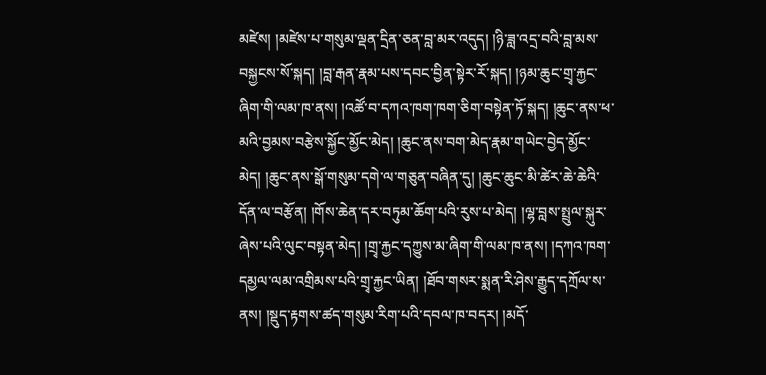མཛེས། །མཛེས་པ་གསུམ་ལྡན་དྲིན་ཅན་བླ་མར་འདུད། །ཉི་ཟླ་འདྲ་བའི་བླ་མས་བསྐྱངས་སོ་སྐད། །བླ་རྒན་རྣམ་པས་དབང་བྱིན་སྟེར་རོ་སྐད། །ཉམ་ཆུང་གྲྭ་རྐྱང་ཞིག་གི་ལམ་ཁ་ནས། །འཚོ་བ་དཀའ་ཁག་ཁག་ཅིག་བསྟེན་ཏོ་སྐད། །ཆུང་ནས་ཕ་མའི་བྱམས་བརྩེས་སྐྱོང་མྱོང་མེད། །ཆུང་ནས་བག་མེད་རྣམ་གཡེང་བྱེད་མྱོང་མེད། །ཆུང་ནས་སྒོ་གསུམ་དགེ་ལ་གཅུན་བཞིན་དུ། །ཆུང་ཆུང་མི་ཚེར་ཆེ་ཆེའི་དོན་ལ་བརྩོན། །གོས་ཆེན་དར་བཏུམ་ཆོག་པའི་རུས་པ་མེད། །ལྷ་བླས་སྤྲུལ་སྐུར་ཞེས་པའི་ལུང་བསྟན་མེད། །གྲྭ་རྐྱང་དཀྱུས་མ་ཞིག་གི་ལམ་ཁ་ནས། །དཀའ་ཁག་དམྱལ་ལམ་འགྲིམས་པའི་གྲྭ་རྐྱང་ཡིན། །ཐོབ་གསར་སྨན་རི་ཤེས་རྒྱུད་དཀྲོལ་ས་ནས། །སྡུད་རྟགས་ཚད་གསུམ་རིག་པའི་དབལ་ཁ་བདར། །མདོ་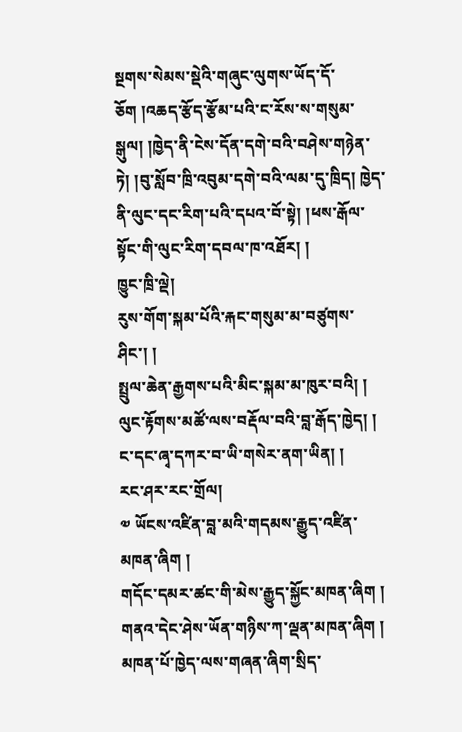སྔགས་སེམས་སྡེའི་གཞུང་ལུགས་ཡོད་དོ་ཅོག །འཆད་རྩོད་རྩོམ་པའི་ང་རོས་ས་གསུམ་སྒུལ། །ཁྱེད་ནི་ངེས་དོན་དགེ་བའི་བཤེས་གཉེན་ཏེ། །བུ་སློབ་ཁྲི་འབུམ་དགེ་བའི་ལམ་དུ་ཁྲིད། ཁྱེད་ནི་ལུང་དང་རིག་པའི་དཔའ་བོ་སྟེ། །ཕས་རྒོལ་སྟོང་གི་ལུང་རིག་དབལ་ཁ་འཐོར། །
ཁྱུང་ཁྲི་ལྡེ།
རུས་གོག་སྐམ་པོའི་རྐང་གསུམ་མ་བཙུགས་ཤིང་། །
སྤྲུལ་ཆེན་རྒྱགས་པའི་མིང་སྐམ་མ་ཁུར་བའི། །
ལུང་རྟོགས་མཚོ་ལས་བརྡོལ་བའི་བླ་རྒོད་ཁྱེད། །
ང་དང་ཞྭ་དཀར་བ་ཡི་གསེར་ནག་ཡིན། །
རང་ཤར་རང་གྲོལ།
༧ ཡོངས་འཛིན་བླ་མའི་གདམས་རྒྱུད་འཛིན་མཁན་ཞིག །
གདོང་དམར་ཚང་གི་མེས་རྒྱུད་སྐྱོང་མཁན་ཞིག །
གནའ་དེང་ཤེས་ཡོན་གཉིས་ཀ་ལྡན་མཁན་ཞིག །
མཁན་པོ་ཁྱེད་ལས་གཞན་ཞིག་སྲིད་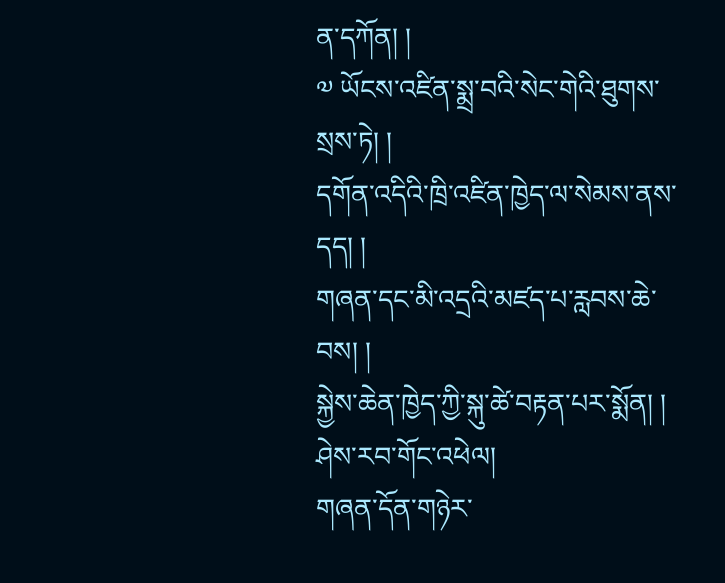ན་དཀོན། །
༧ ཡོངས་འཛིན་སྨྲ་བའི་སེང་གེའི་ཐུགས་སྲས་ཏེ། །
དགོན་འདིའི་ཁྲི་འཛིན་ཁྱེད་ལ་སེམས་ནས་དད། །
གཞན་དང་མི་འདྲའི་མཛད་པ་རླབས་ཆེ་བས། །
སྐྱེས་ཆེན་ཁྱེད་ཀྱི་སྐུ་ཚེ་བརྟན་པར་སྨོན། །
ཤེས་རབ་གོང་འཕེལ།
གཞན་དོན་གཉེར་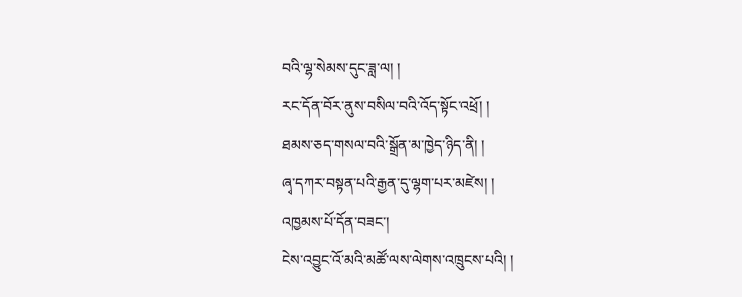བའི་ལྷ་སེམས་དུང་ཟླ་ལ། །
རང་དོན་བོར་ནུས་བསིལ་བའི་འོད་སྟོང་འཕྲོ། །
ཐམས་ཅད་གསལ་བའི་སྒྲོན་མ་ཁྱེད་ཉིད་ནི། །
ཞྭ་དཀར་བསྟན་པའི་རྒྱན་དུ་ལྷག་པར་མཛེས། །
འཁྱམས་པོ་དོན་བཟང་།
ངེས་འབྱུང་འོ་མའི་མཚོ་ལས་ལེགས་འཁྲུངས་པའི། །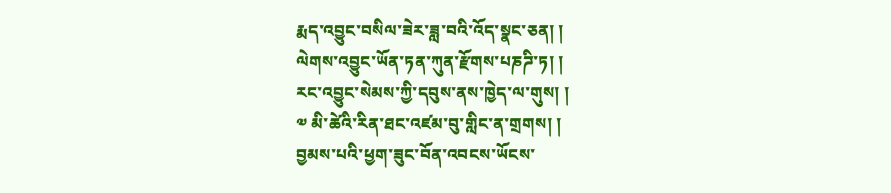རྨད་འབྱུང་བསིལ་ཟེར་ཟླ་བའི་འོད་སྣང་ཅན། །
ལེགས་འབྱུང་ཡོན་ཏན་ཀུན་རྫོགས་པཎཌི་ཏ། །
རང་འབྱུང་སེམས་ཀྱི་དབུས་ནས་ཁྱེད་ལ་གུས། །
༧ མི་ཚེའི་རིན་ཐང་འཛམ་བུ་གླིང་ན་གྲགས། །
བྱམས་པའི་ཕྱག་ཟུང་བོན་འབངས་ཡོངས་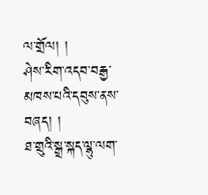ལ་གྲོལ། །
ཤེས་རིག་འདབ་བརྒྱ་མཁས་པའི་དབུས་ནས་བཞད། །
ཐ་གྲུའི་སྒྲ་སྐད་ལྷུ་ལག་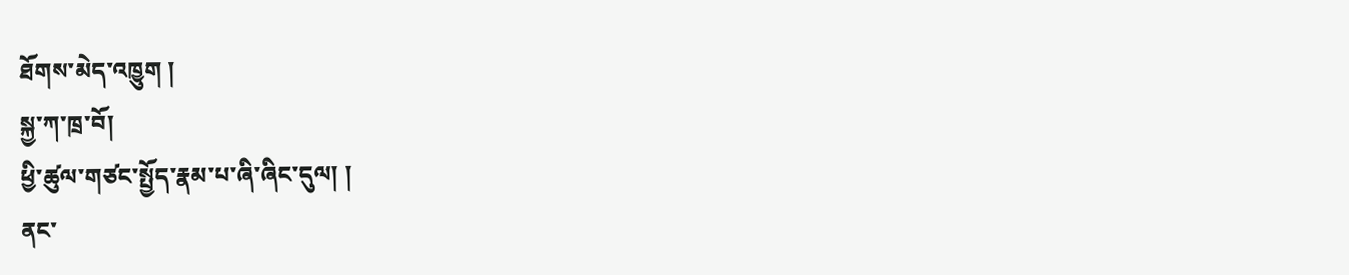ཐོགས་མེད་འཁྱུག །
སྐྱ་ཀ་ཁྲ་བོ།
ཕྱི་ཚུལ་གཙང་སྤྱོད་རྣམ་པ་ཞི་ཞིང་དུལ། །
ནང་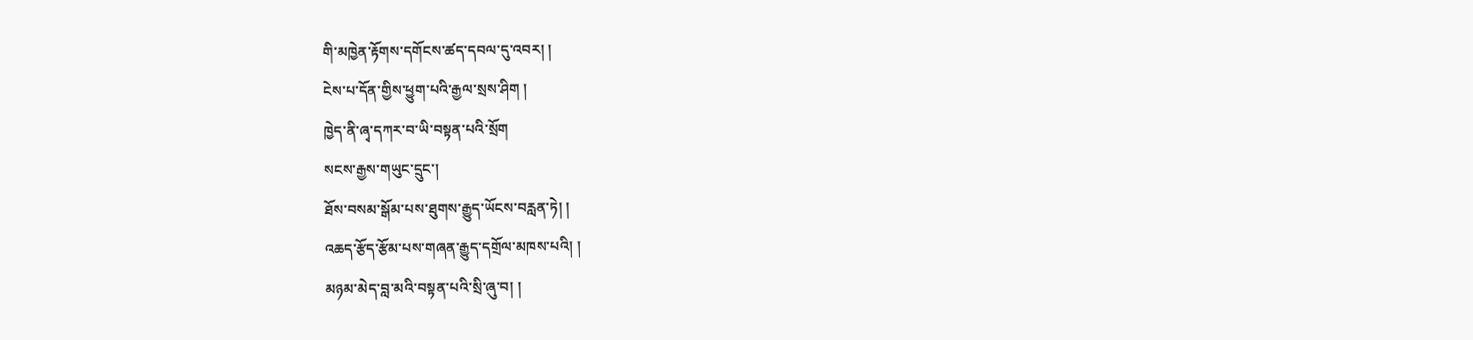གི་མཁྱེན་རྟོགས་དགོངས་ཚད་དབལ་དུ་འབར། །
ངེས་པ་དོན་གྱིས་ཕྱུག་པའི་རྒྱལ་སྲས་ཤིག །
ཁྱེད་ནི་ཞྭ་དཀར་བ་ཡི་བསྟན་པའི་སྲོག
སངས་རྒྱས་གཡུང་དྲུང་།
ཐོས་བསམ་སྒོམ་པས་ཐུགས་རྒྱུད་ཡོངས་བརླན་ཏེ། །
འཆད་རྩོད་རྩོམ་པས་གཞན་རྒྱུད་དགྲོལ་མཁས་པའི། །
མཉམ་མེད་བླ་མའི་བསྟན་པའི་སྲི་ཞུ་བ། །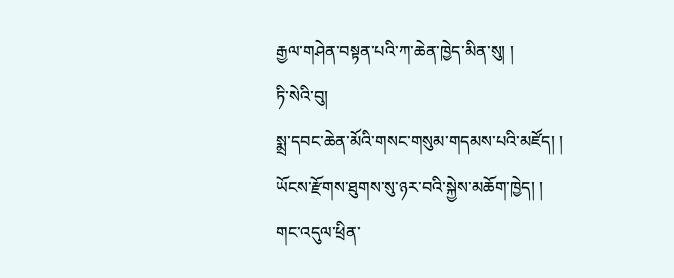རྒྱལ་གཤེན་བསྟན་པའི་ཀ་ཆེན་ཁྱེད་མིན་སུ། །
ཏི་སེའི་བུ།
སྨྲ་དབང་ཆེན་མོའི་གསང་གསུམ་གདམས་པའི་མཛོད། །
ཡོངས་རྫོགས་ཐུགས་སུ་ཉར་བའི་སྐྱེས་མཆོག་ཁྱེད། །
གང་འདུལ་ཕྲིན་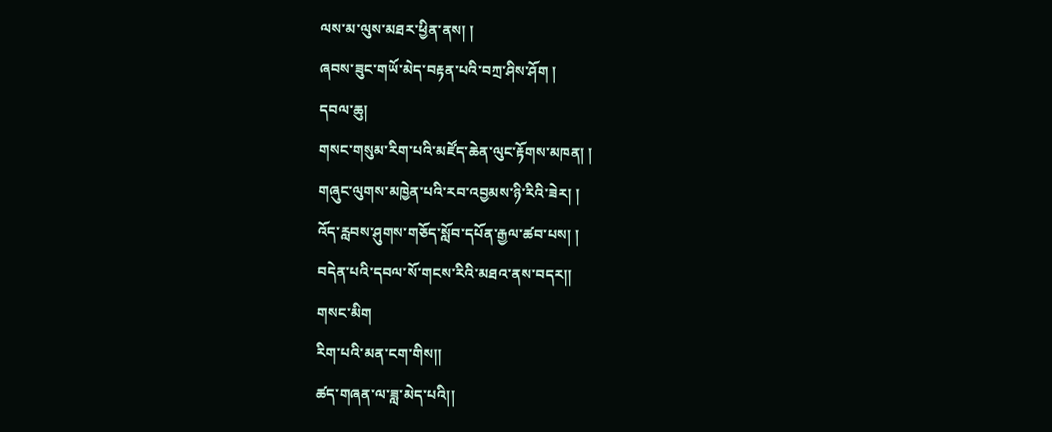ལས་མ་ལུས་མཐར་ཕྱིན་ནས། །
ཞབས་ཟུང་གཡོ་མེད་བརྟན་པའི་བཀྲ་ཤིས་ཤོག །
དབལ་ཆུ།
གསང་གསུམ་རིག་པའི་མཛོད་ཆེན་ལུང་རྟོགས་མཁན། །
གཞུང་ལུགས་མཁྱེན་པའི་རབ་འབྱམས་ཉི་རིའི་ཟེར། །
འོད་རླབས་ཤུགས་གཅོད་སློབ་དཔོན་རྒྱལ་ཚབ་པས། །
བདེན་པའི་དབལ་སོ་གངས་རིའི་མཐའ་ནས་བདར།།
གསང་མིག
རིག་པའི་མན་ངག་གིས།།
ཚད་གཞན་ལ་ཟླ་མེད་པའི།།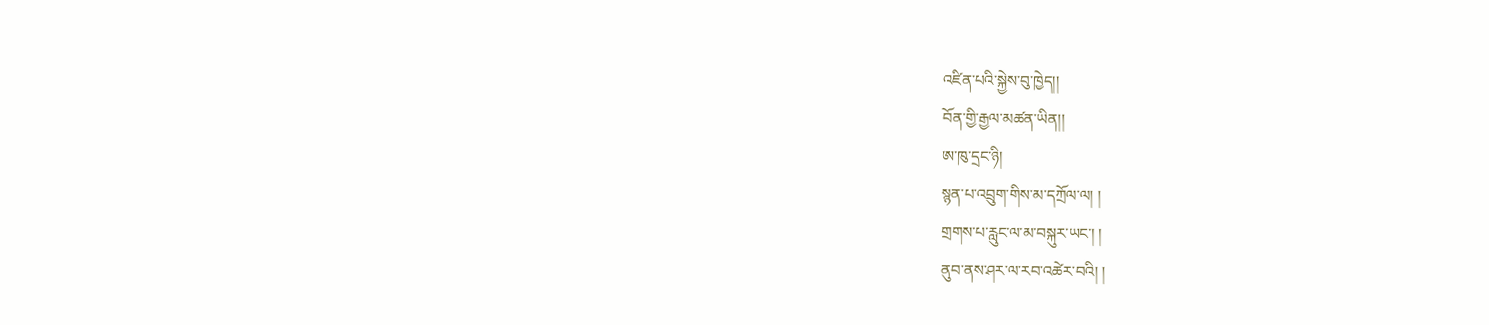འཛིན་པའི་སྐྱེས་བུ་ཁྱེད།།
བོན་གྱི་རྒྱལ་མཚན་ཡིན།།
ཨ་ཁུ་དྲང་ཉི།
སྙན་པ་འབྲུག་གིས་མ་དཀྲོལ་ལ། །
གྲགས་པ་རླུང་ལ་མ་བསྐུར་ཡང་། །
ནུབ་ནས་ཤར་ལ་རབ་འཚེར་བའི། །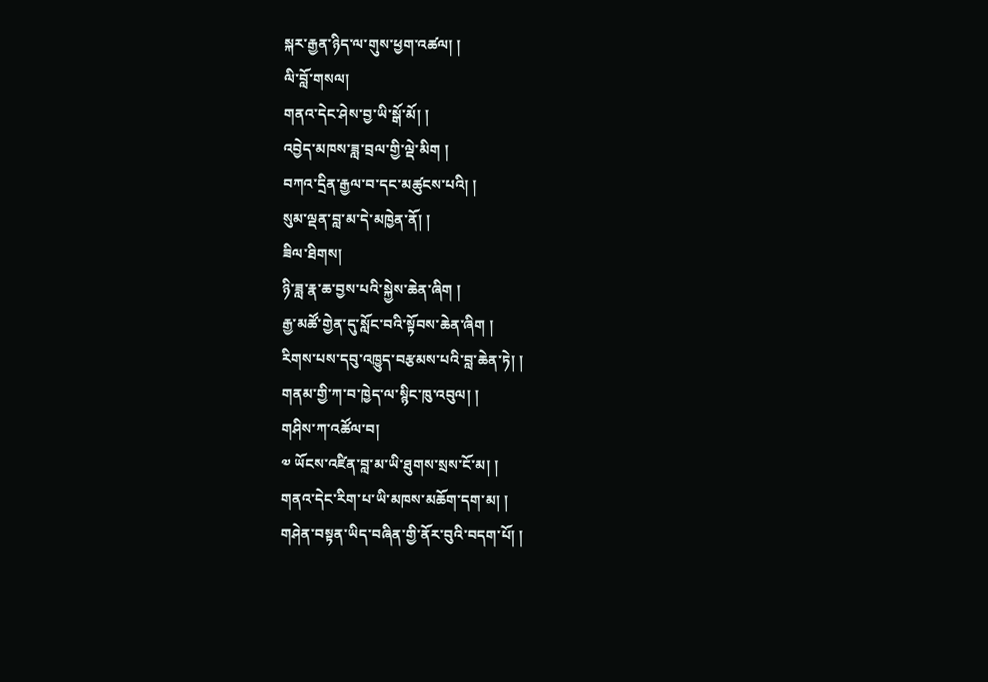སྐར་རྒྱན་ཉིད་ལ་གུས་ཕྱག་འཚལ། །
ལི་བློ་གསལ།
གནའ་དེང་ཤེས་བྱ་ཡི་སྒོ་མོ། །
འབྱེད་མཁས་ཟླ་བྲལ་གྱི་ལྡེ་མིག །
བཀའ་དྲིན་རྒྱལ་བ་དང་མཚུངས་པའི། །
སུམ་ལྡན་བླ་མ་དེ་མཁྱེན་ནོ། །
ཟིལ་ཐིགས།
ཉི་ཟླ་རྣ་ཆ་བྱས་པའི་སྐྱེས་ཆེན་ཞིག །
རྒྱ་མཚོ་གྱེན་དུ་སློང་བའི་སྟོབས་ཆེན་ཞིག །
རིགས་པས་དབུ་འཁྱུད་བརྩམས་པའི་བླ་ཆེན་ཏེ། །
གནམ་གྱི་ཀ་བ་ཁྱེད་ལ་སྙིང་ཁུ་འབུལ། །
གཤིས་ཀ་འཚོལ་བ།
༧ ཡོངས་འཛིན་བླ་མ་ཡི་ཐུགས་སྲས་ངོ་མ། །
གནའ་དེང་རིག་པ་ཡི་མཁས་མཆོག་དག་མ། །
གཤེན་བསྟན་ཡིད་བཞིན་གྱི་ནོར་བུའི་བདག་པོ། །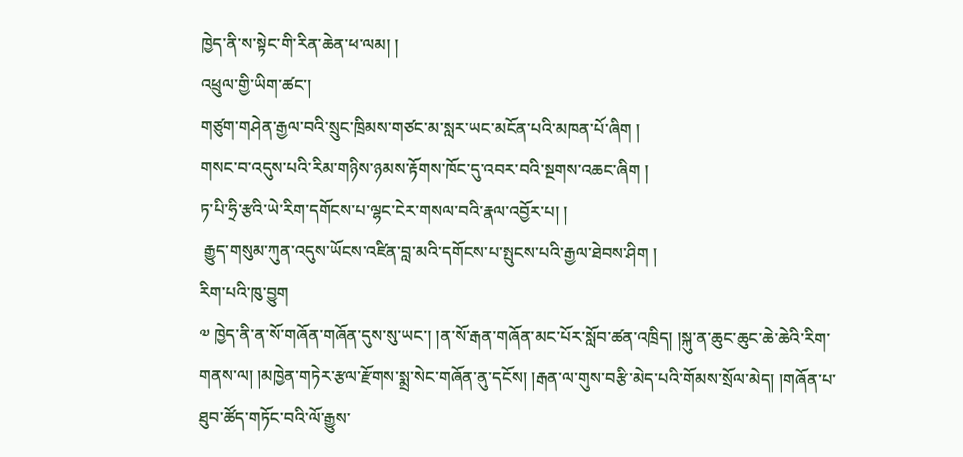ཁྱེད་ནི་ས་སྟེང་གི་རིན་ཆེན་ཕ་ལམ། །
འཕྲུལ་གྱི་ཡིག་ཚང་།
གཙུག་གཤེན་རྒྱལ་བའི་སྲུང་ཁྲིམས་གཙང་མ་སླར་ཡང་མངོན་པའི་མཁན་པོ་ཞིག །
གསང་བ་འདུས་པའི་རིམ་གཉིས་ཉམས་རྟོགས་ཁོང་དུ་འབར་བའི་སྔགས་འཆང་ཞིག །
ཏ་པི་ཧྲི་རྩའི་ཡེ་རིག་དགོངས་པ་ལྷང་ངེར་གསལ་བའི་རྣལ་འབྱོར་པ། །
 རྒྱུད་གསུམ་ཀུན་འདུས་ཡོངས་འཛིན་བླ་མའི་དགོངས་པ་སྤུངས་པའི་རྒྱལ་ཐེབས་ཤིག །
རིག་པའི་ཁུ་བྱུག
༧ ཁྱེད་ནི་ན་སོ་གཞོན་གཞོན་དུས་སུ་ཡང་། །ན་སོ་རྒན་གཞོན་མང་པོར་སློབ་ཚན་འཁྲིད། །སྐུ་ན་ཆུང་ཆུང་ཆེ་ཆེའི་རིག་གནས་ལ། །མཁྱེན་གཏེར་རྩལ་རྫོགས་སྨྲ་སེང་གཞོན་ནུ་དངོས། །རྒན་ལ་གུས་བརྩི་མེད་པའི་གོམས་སྲོལ་མེད། །གཞོན་པ་ཐུབ་ཚོད་གཏོང་བའི་ལོ་རྒྱུས་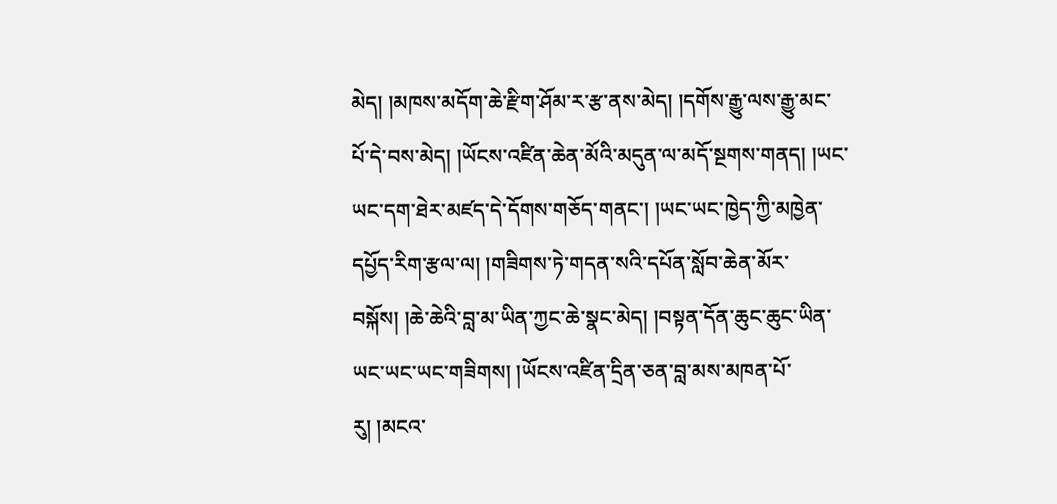མེད། །མཁས་མདོག་ཆེ་རྫིག་ཤོམ་ར་རྩ་ནས་མེད། །དགོས་རྒྱུ་ལས་རྒྱུ་མང་པོ་དེ་བས་མེད། །ཡོངས་འཛིན་ཆེན་མོའི་མདུན་ལ་མདོ་སྔགས་གནད། །ཡང་ཡང་དག་ཐེར་མཛད་དེ་དོགས་གཅོད་གནང་། །ཡང་ཡང་ཁྱེད་ཀྱི་མཁྱེན་དཔྱོད་རིག་རྩལ་ལ། །གཟིགས་ཏེ་གདན་སའི་དཔོན་སློབ་ཆེན་མོར་བསྐོས། །ཆེ་ཆེའི་བླ་མ་ཡིན་ཀྱང་ཆེ་སྣང་མེད། །བསྟན་དོན་ཆུང་ཆུང་ཡིན་ཡང་ཡང་ཡང་གཟིགས། །ཡོངས་འཛིན་དྲིན་ཅན་བླ་མས་མཁན་པོ་རུ། །མངའ་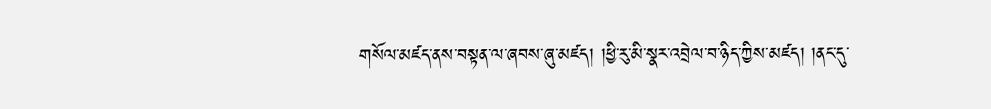གསོལ་མཛད་ནས་བསྟན་ལ་ཞབས་ཞུ་མཛད། །ཕྱི་རུ་མི་སྣར་འབྲེལ་བ་ཉིད་ཀྱིས་མཛད། །ནང་དུ་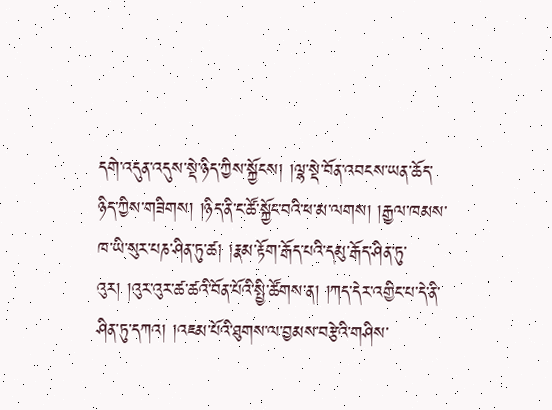དགེ་འདུན་འདུས་སྡེ་ཉིད་ཀྱིས་སྐྱོངས། །ལྷ་སྡེ་བོན་འབངས་ཡན་ཆོད་ཉིད་ཀྱིས་གཟིགས། །ཉིད་ནི་ང་ཚོ་སྐྱོང་བའི་ཕ་མ་ལགས། །རྒྱལ་ཁམས་ཁ་ཡི་སུར་པཎ་ཤིན་ཏུ་ཚ། །རྣམ་རྟོག་རྒོད་པའི་དམུ་རྒོད་ཤིན་ཏུ་འུར། །འུར་འུར་ཚ་ཚའི་བོན་པོའི་སྤྱི་ཚོགས་ན། །ཀད་དེར་འགྱིང་པ་དེ་ནི་ཤིན་ཏུ་དཀའ། །འཇམ་པོའི་ཐུགས་ལ་བྱམས་བརྩེའི་གཤིས་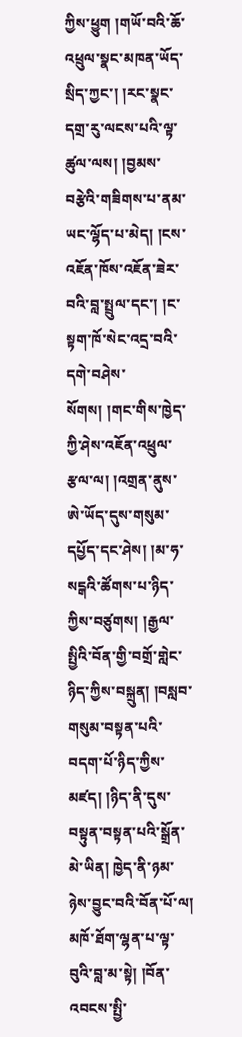ཀྱིས་ཕྱུག །གཡོ་བའི་ཆོ་འཕྲུལ་སྣང་མཁན་ཡོད་སྲིད་ཀྱང་། །རང་སྣང་དགྲ་རུ་ལངས་པའི་ལྟ་ཚུལ་ལས། །བྱམས་བརྩེའི་གཟིགས་པ་ནམ་ཡང་ལྷོད་པ་མེད། །ངས་འཇོན་ཁོས་འཇོན་ཟེར་བའི་བླ་སྤྲུལ་དང་། །ང་སྟག་ཁོ་སེང་འདྲ་བའི་དགེ་བཤེས་སོགས། །གང་གིས་ཁྱེད་ཀྱི་ཤེས་འཇོན་འཕྲུལ་རྩལ་ལ། །འགྲན་ནུས་ཨེ་ཡོད་དུས་གསུམ་དཔྱོད་དང་ཤེས། །མ་ཧ་སངྒའི་ཚོགས་པ་ཉིད་ཀྱིས་བཙུགས། །རྒྱལ་སྤྱིའི་བོན་གྱི་བགྲོ་གླེང་ཉིད་ཀྱིས་བསྐྲུན། །བསླབ་གསུམ་བསྟན་པའི་བདག་པོ་ཉིད་ཀྱིས་མཛད། །ཉིད་ནི་དུས་བསྟུན་བསྟན་པའི་སྒྲོན་མེ་ཡིན། ཁྱེད་ནི་ཉམ་ཉེས་བྱུང་བའི་བོན་པོ་ལ། མཁོ་ཐོག་ལྷན་པ་ལྟ་བུའི་བླ་མ་སྟེ། །བོན་འབངས་སྤྱི་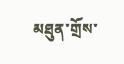མཐུན་གྲོས་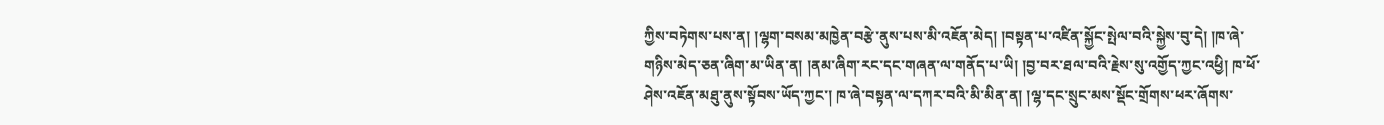ཀྱིས་བཏེགས་པས་ན། །ལྷག་བསམ་མཁྱེན་བརྩེ་ནུས་པས་མི་འཇོན་མེད། །བསྟན་པ་འཛིན་སྐྱོང་སྤེལ་བའི་སྐྱེས་བུ་དེ། །ཁ་ཞེ་གཉིས་མེད་ཅན་ཞིག་མ་ཡིན་ན། །ནམ་ཞིག་རང་དང་གཞན་ལ་གནོད་པ་ཡི། །བྱ་བར་ཐལ་བའི་རྗེས་སུ་འགྱོད་ཀྱང་འཕྱི། ཁ་ཕོ་ཤེས་འཇོན་མཐུ་ནུས་སྟོབས་ཡོད་ཀྱང་། ཁ་ཞེ་བསྟན་ལ་དཀར་བའི་མི་མིན་ན། །ལྷ་དང་སྲུང་མས་སྡོང་གྲོགས་ཕར་ཞོགས་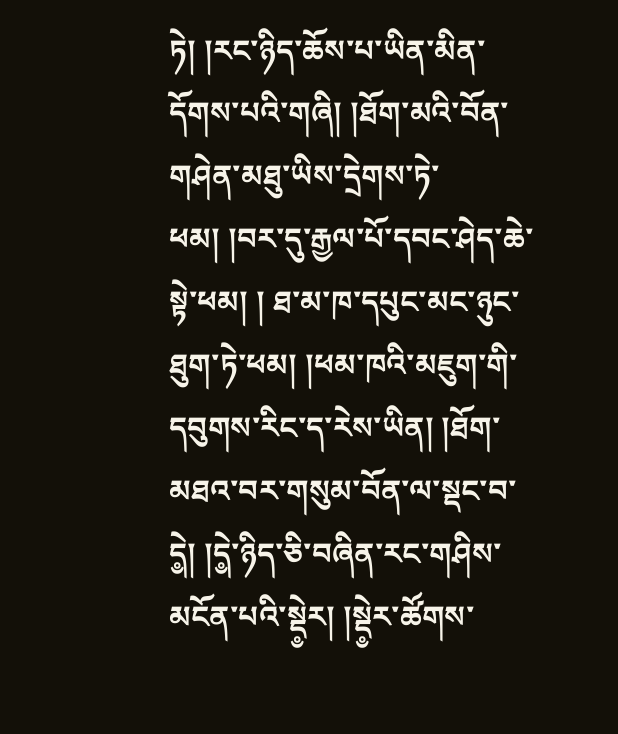ཏེ། །རང་ཉིད་ཆོས་པ་ཡིན་མིན་དོགས་པའི་གཞི། །ཐོག་མའི་བོན་གཤེན་མཐུ་ཡིས་དྲེགས་ཏེ་ཕམ། །བར་དུ་རྒྱལ་པོ་དབང་ཤེད་ཆེ་སྟེ་ཕམ། ། ཐ་མ་ཁ་དཔུང་མང་ཉུང་ཐུག་ཏེ་ཕམ། །ཕམ་ཁའི་མཇུག་གི་དབུགས་རིང་ད་རེས་ཡིན། །ཐོག་མཐའ་བར་གསུམ་བོན་ལ་སྡང་བ་དེ༵། །དེ༵་ཉིད་ཅི་བཞིན་རང་གཤིས་མངོན་པའི་སྡེ༵ར། །སྡེ༵ར་ཚོགས་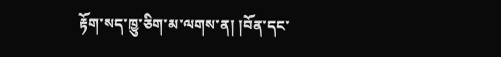རྟོག་སད་ཁྱུ་ཅིག་མ་ལགས་ན། །བོན་དང་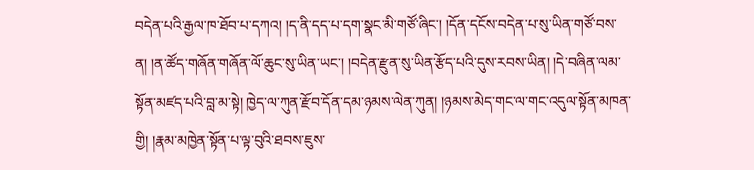བདེན་པའི་རྒྱལ་ཁ་ཐོབ་པ་དཀའ། །ད་ནི་དད་པ་དག་སྣང་མི་གཙོ་ཞིང་། །དོན་དངོས་བདེན་པ་སུ་ཡིན་གཙོ་བས་ན། །ན་ཚོད་གཞོན་གཞོན་ལོ་ཆུང་སུ་ཡིན་ཡང་། །བདེན་རྫུན་སུ་ཡིན་རྩོད་པའི་དུས་རབས་ཡིན། །དེ་བཞིན་ལམ་སྟོན་མཛད་པའི་བླ་མ་སྟེ། ཁྱེད་ལ་ཀུན་རྫོབ་དོན་དམ་ཉམས་ལེན་ཀུན། །ཉམས་མེད་གང་ལ་གང་འདུལ་སྟོན་མཁན་གྱི། །རྣམ་མཁྱེན་སྟོན་པ་ལྟ་བུའི་ཐབས་ཇུས་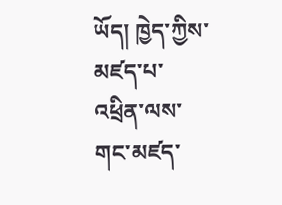ཡོད། ཁྱེད་ཀྱིས་མཛད་པ་འཕྲིན་ལས་གང་མཛད་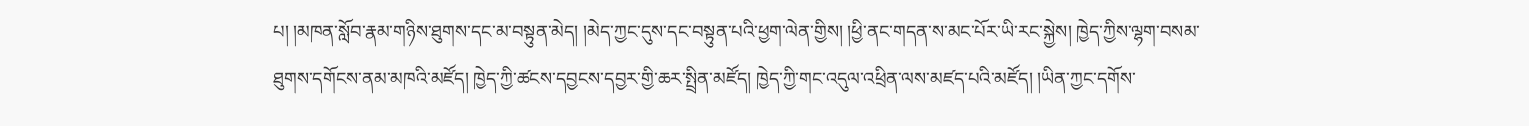པ། །མཁན་སློབ་རྣམ་གཉིས་ཐུགས་དང་མ་བསྟུན་མེད། །མེད་ཀྱང་དུས་དང་བསྟུན་པའི་ཕྱག་ལེན་གྱིས། །ཕྱི་ནང་གདན་ས་མང་པོར་ཡི་རང་སྐྱེས། ཁྱེད་ཀྱིས་ལྷག་བསམ་ཐུགས་དགོངས་ནམ་མཁའི་མཛོད། ཁྱེད་ཀྱི་ཚངས་དབྱངས་དབྱར་གྱི་ཆར་སྤྲིན་མཛོད། ཁྱེད་ཀྱི་གང་འདུལ་འཕྲིན་ལས་མཛད་པའི་མཛོད། །ཡིན་ཀྱང་དགོས་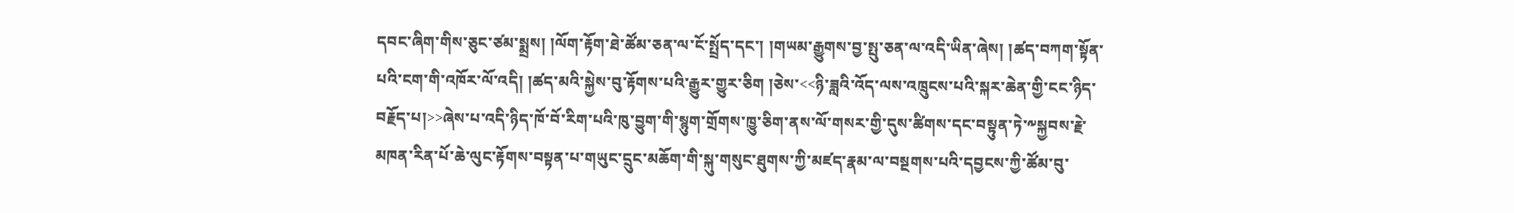དབང་ཞིག་གིས་ཅུང་ཙམ་སྨྲས། །ལོག་རྟོག་ཐེ་ཚོམ་ཅན་ལ་ངོ་སྤྲོད་དང་། །གཡམ་རྒྱུགས་བྱ་སྤུ་ཅན་ལ་འདི་ཡིན་ཞེས། །ཚད་བཀག་སྟོན་པའི་ངག་གི་འཁོར་ལོ་འདི། །ཚད་མའི་སྐྱེས་བུ་རྟོགས་པའི་རྒྱུར་གྱུར་ཅིག །ཅེས་<<ཉི་ཟླའི་འོད་ལས་འཁྲུངས་པའི་སྐར་ཆེན་གྱི་ངང་ཉིད་བརྗོད་པ།>>ཞེས་པ་འདི་ཉིད་ཁོ་བོ་རིག་པའི་ཁུ་བྱུག་གི་སྙུག་གྲོགས་ཁྱུ་ཅིག་ནས་ལོ་གསར་གྱི་དུས་ཚིགས་དང་བསྟུན་ཏེ་༸སྐྱབས་རྗེ་མཁན་རིན་པོ་ཆེ་ལུང་རྟོགས་བསྟན་པ་གཡུང་དྲུང་མཆོག་གི་སྐུ་གསུང་ཐུགས་ཀྱི་མཛད་རྣམ་ལ་བསྔགས་པའི་དབྱངས་ཀྱི་ཚོམ་བུ་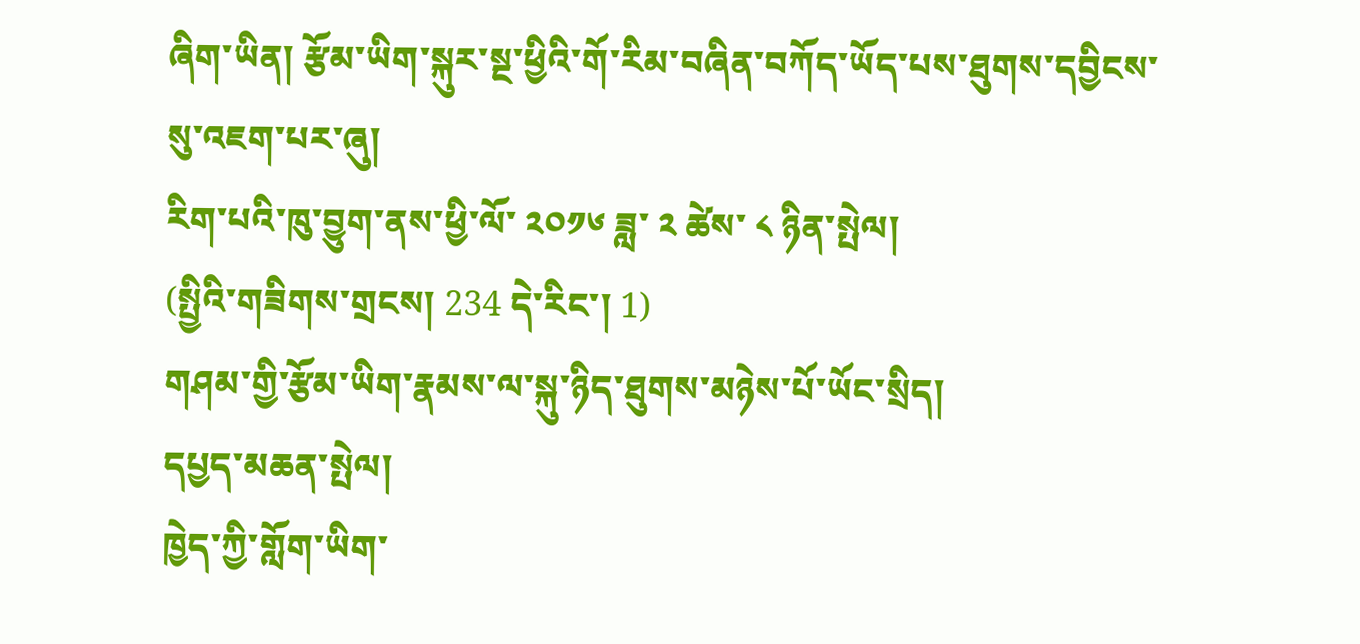ཞིག་ཡིན། རྩོམ་ཡིག་སྐུར་སྔ་ཕྱིའི་གོ་རིམ་བཞིན་བཀོད་ཡོད་པས་ཐུགས་དབྱིངས་སུ་འཇག་པར་ཞུ།
རིག་པའི་ཁུ་བྱུག་ནས་ཕྱི་ལོ་ ༢༠༡༦ ཟླ་ ༢ ཚེས་ ༨ ཉིན་སྤེལ།
(སྤྱིའི་གཟིགས་གྲངས། 234 དེ་རིང་། 1)
གཤམ་གྱི་རྩོམ་ཡིག་རྣམས་ལ་སྐུ་ཉིད་ཐུགས་མཉེས་པོ་ཡོང་སྲིད།
དཔྱད་མཆན་སྤེལ།
ཁྱེད་ཀྱི་གློག་ཡིག་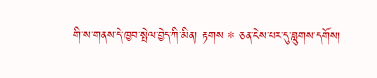གི་ས་གནས་དེ་ཁྱབ་སྤེལ་བྱེད་ཀི་མིན། རྟགས * ཅན་ངེས་པར་དུ་བླུགས་དགོས།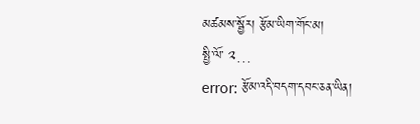མཚམས་སྦྱོར། རྩོམ་ཡིག་གོང་མ།
སྤྱི་ལོ་ ༢…
error: རྩོམ་འདི་བདག་དབང་ཅན་ཡིན།